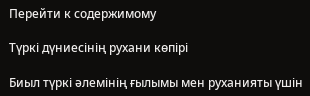Перейти к содержимому

Түркі дүниесінің рухани көпірі

Биыл түркі әлемінің ғылымы мен руханияты үшін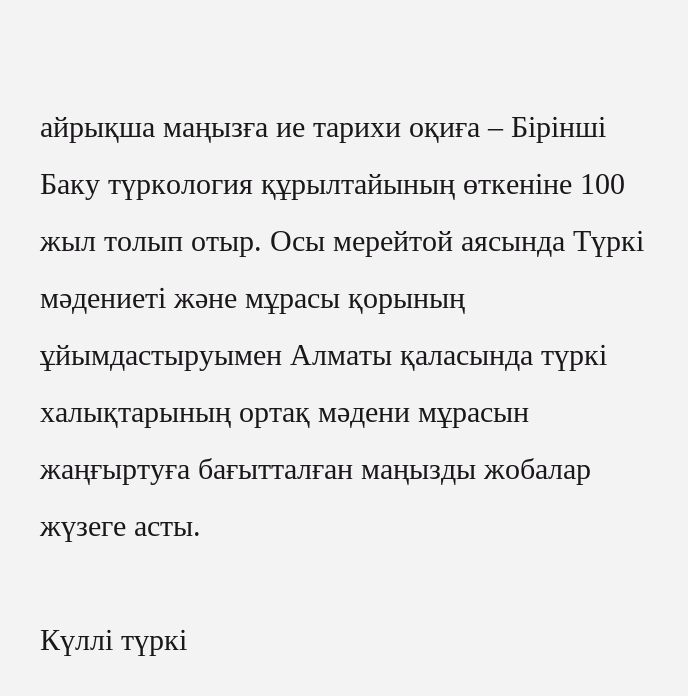айрықша маңызға ие тарихи оқиға – Бірінші Баку түркология құрылтайының өткеніне 100 жыл толып отыр. Осы мерейтой аясында Түркі мәдениеті және мұрасы қорының ұйымдастыруымен Алматы қаласында түркі халықтарының ортақ мәдени мұрасын жаңғыртуға бағытталған маңызды жобалар жүзеге асты.

Күллі түркі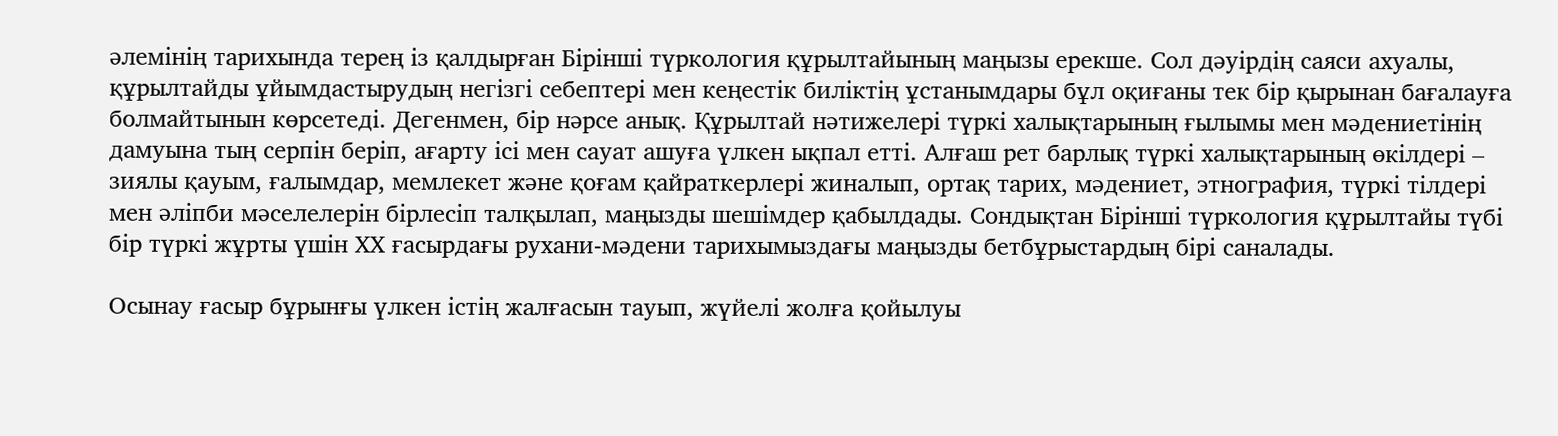әлемінің тарихында терең із қалдырған Бірінші түркология құрылтайының маңызы ерекше. Сол дәуірдің саяси ахуалы, құрылтайды ұйымдастырудың негізгі себептері мен кеңестік биліктің ұстанымдары бұл оқиғаны тек бір қырынан бағалауға болмайтынын көрсетеді. Дегенмен, бір нәрсе анық. Құрылтай нәтижелері түркі халықтарының ғылымы мен мәдениетінің дамуына тың серпін беріп, ағарту ісі мен сауат ашуға үлкен ықпал етті. Алғаш рет барлық түркі халықтарының өкілдері – зиялы қауым, ғалымдар, мемлекет және қоғам қайраткерлері жиналып, ортақ тарих, мәдениет, этнография, түркі тілдері мен әліпби мәселелерін бірлесіп талқылап, маңызды шешімдер қабылдады. Сондықтан Бірінші түркология құрылтайы түбі бір түркі жұрты үшін ХХ ғасырдағы рухани-мәдени тарихымыздағы маңызды бетбұрыстардың бірі саналады.

Осынау ғасыр бұрынғы үлкен істің жалғасын тауып, жүйелі жолға қойылуы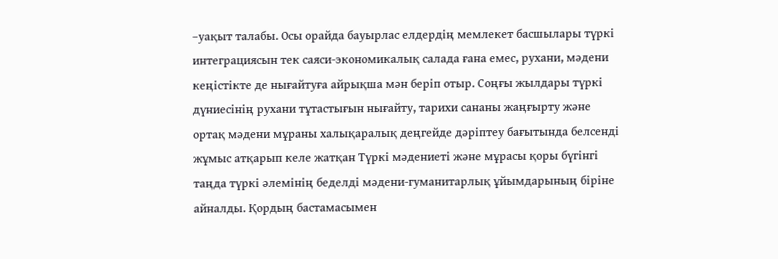–уақыт талабы. Осы орайда бауырлас елдердің мемлекет басшылары түркі интеграциясын тек саяси-экономикалық салада ғана емес, рухани, мәдени кеңістікте де нығайтуға айрықша мән беріп отыр. Соңғы жылдары түркі дүниесінің рухани тұтастығын нығайту, тарихи сананы жаңғырту және ортақ мәдени мұраны халықаралық деңгейде дәріптеу бағытында белсенді жұмыс атқарып келе жатқан Түркі мәдениеті және мұрасы қоры бүгінгі таңда түркі әлемінің беделді мәдени-гуманитарлық ұйымдарының біріне айналды. Қордың бастамасымен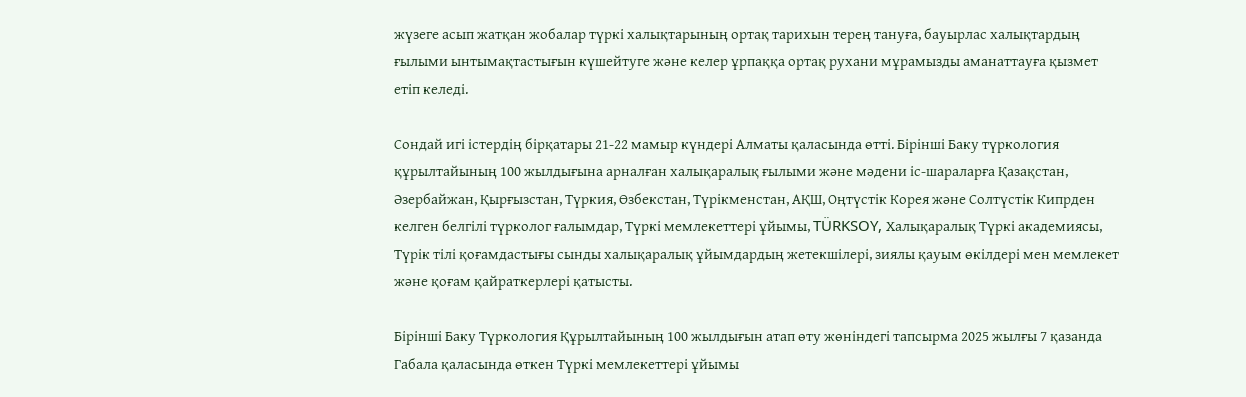жүзеге асып жатқан жобалар түркі халықтарының ортақ тарихын терең тануға, бауырлас халықтардың ғылыми ынтымақтастығын күшейтуге және келер ұрпаққа ортақ рухани мұрамызды аманаттауға қызмет етіп келеді.

Сондай игі істердің бірқатары 21-22 мамыр күндері Алматы қаласында өтті. Бірінші Баку түркология құрылтайының 100 жылдығына арналған халықаралық ғылыми және мәдени іс-шараларға Қазақстан, Әзербайжан, Қырғызстан, Түркия, Өзбекстан, Түрікменстан, АҚШ, Оңтүстік Корея және Солтүстік Кипрден келген белгілі түрколог ғалымдар, Түркі мемлекеттері ұйымы, TÜRKSOY, Халықаралық Түркі академиясы,  Түрік тілі қоғамдастығы сынды халықаралық ұйымдардың жетекшілері, зиялы қауым өкілдері мен мемлекет және қоғам қайраткерлері қатысты.

Бірінші Баку Түркология Құрылтайының 100 жылдығын атап өту жөніндегі тапсырма 2025 жылғы 7 қазанда Габала қаласында өткен Түркі мемлекеттері ұйымы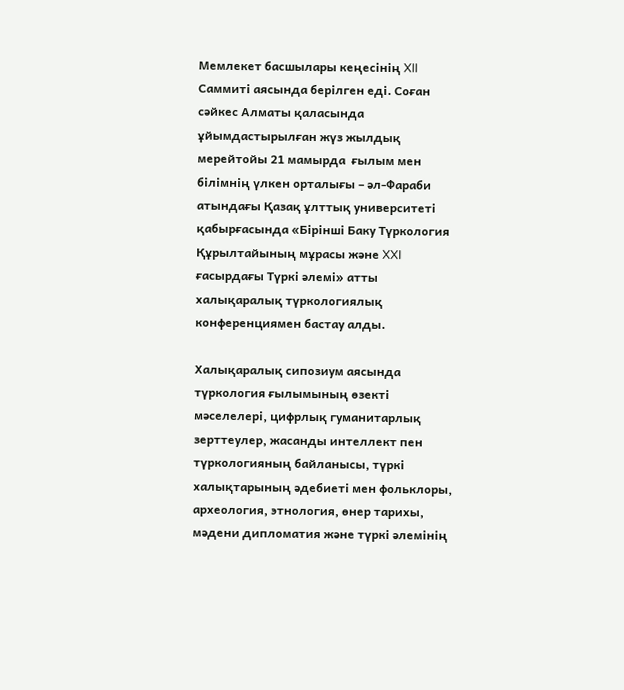Мемлекет басшылары кеңесінің XII Саммиті аясында берілген еді. Соған сәйкес Алматы қаласында ұйымдастырылған жүз жылдық мерейтойы 21 мамырда  ғылым мен білімнің үлкен орталығы – әл-Фараби атындағы Қазақ ұлттық университеті қабырғасында «Бірінші Баку Түркология Құрылтайының мұрасы және XXI ғасырдағы Түркі әлемі» атты халықаралық түркологиялық конференциямен бастау алды.

Халықаралық сипозиум аясында түркология ғылымының өзекті мәселелері, цифрлық гуманитарлық зерттеулер, жасанды интеллект пен түркологияның байланысы, түркі халықтарының әдебиеті мен фольклоры, археология, этнология, өнер тарихы, мәдени дипломатия және түркі әлемінің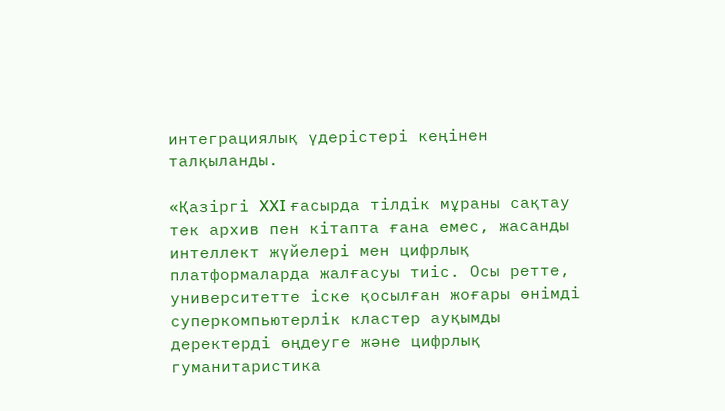интеграциялық үдерістері кеңінен талқыланды.

«Қазіргі XXI ғасырда тілдік мұраны сақтау тек архив пен кітапта ғана емес, жасанды интеллект жүйелері мен цифрлық платформаларда жалғасуы тиіс. Осы ретте, университетте іске қосылған жоғары өнімді суперкомпьютерлік кластер ауқымды деректерді өңдеуге және цифрлық гуманитаристика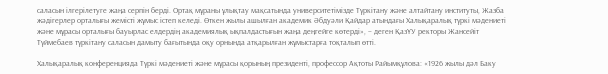саласын ілгерілетуге жаңа серпін берді. Ортақ мұраны ұлықтау мақсатында университетімізде Түркітану және алтайтану институты, Жазба жәдігерлер орталығы жемісті жұмыс істеп келеді. Өткен жылы ашылған академик Әбдуәли Қайдар атындағы Халықаралық түркі мәдениеті және мұрасы орталығы бауырлас елдердің академиялық ықпалдастығын жаңа деңгейге көтерді», – деген ҚазҰУ ректоры Жансейіт Түймебаев түркітану саласын дамыту бағытында оқу орнында атқарылған жұмыстарға тоқталып өтті.

Халықаралық конференцияда Түркі мәдениеті және мұрасы қорының президенті, профессор Ақтоты Райымқұлова: «1926 жылы дәл Баку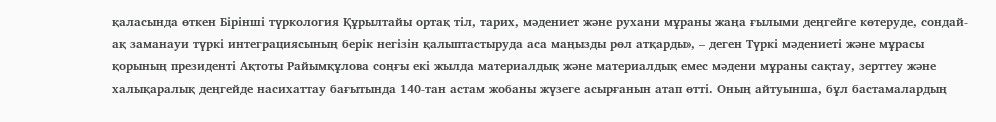қаласында өткен Бірінші түркология Құрылтайы ортақ тіл, тарих, мәдениет және рухани мұраны жаңа ғылыми деңгейге көтеруде, сондай-ақ заманауи түркі интеграциясының берік негізін қалыптастыруда аса маңызды рөл атқарды», – деген Түркі мәдениеті және мұрасы қорының президенті Ақтоты Райымқұлова соңғы екі жылда материалдық және материалдық емес мәдени мұраны сақтау, зерттеу және халықаралық деңгейде насихаттау бағытында 140-тан астам жобаны жүзеге асырғанын атап өтті. Оның айтуынша, бұл бастамалардың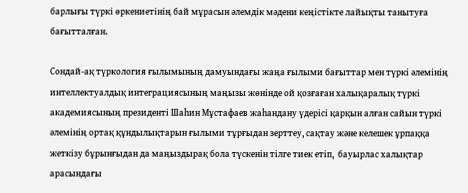барлығы түркі өркениетінің бай мұрасын әлемдік мәдени кеңістікте лайықты танытуға бағытталған.

Сондай-ақ түркология ғылымының дамуындағы жаңа ғылыми бағыттар мен түркі әлемінің интеллектуалдық интеграциясының маңызы жөнінде ой қозғаған халықаралық түркі академиясының президенті Шаһин Мұстафаев жаһандану үдерісі қарқын алған сайын түркі әлемінің ортақ құндылықтарын ғылыми тұрғыдан зерттеу, сақтау және келешек ұрпаққа жеткізу бұрынғыдан да маңыздырақ бола түскенін тілге тиек етіп,  бауырлас халықтар арасындағы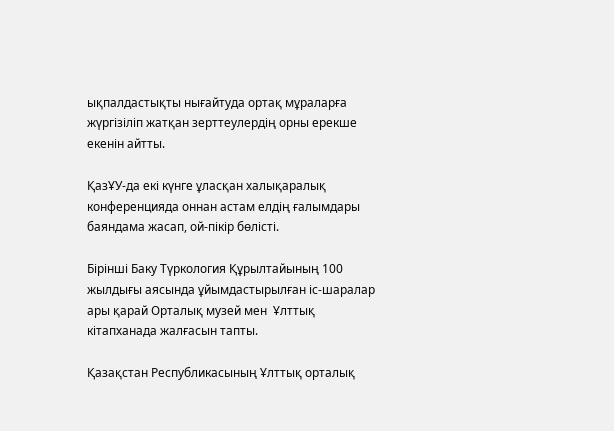ықпалдастықты нығайтуда ортақ мұраларға жүргізіліп жатқан зерттеулердің орны ерекше екенін айтты.

ҚазҰУ-да екі күнге ұласқан халықаралық конференцияда оннан астам елдің ғалымдары баяндама жасап, ой-пікір бөлісті.

Бірінші Баку Түркология Құрылтайының 100 жылдығы аясында ұйымдастырылған іс-шаралар ары қарай Орталық музей мен  Ұлттық кітапханада жалғасын тапты.

Қазақстан Республикасының Ұлттық орталық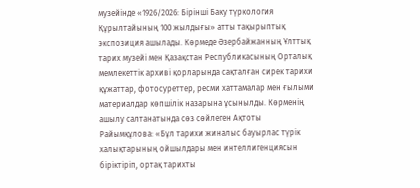музейінде «1926/2026: Бірінші Баку түркология Құрылтайының 100 жылдығы» атты тақырыптық экспозиция ашылады. Көрмеде Әзербайжанның Ұлттық тарих музейі мен Қазақстан Республикасының Орталық мемлекеттік архиві қорларында сақталған сирек тарихи құжаттар, фотосуреттер, ресми хаттамалар мен ғылыми материалдар көпшілік назарына ұсынылды. Көрменің ашылу салтанатында сөз сөйлеген Ақтоты Райымқұлова: «Бұл тарихи жиналыс бауырлас түрік халықтарының ойшылдары мен интеллигенциясын біріктіріп, ортақ тарихты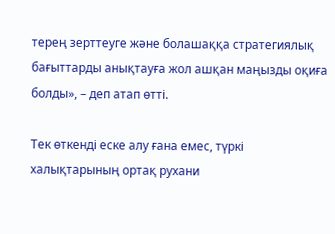терең зерттеуге және болашаққа стратегиялық бағыттарды анықтауға жол ашқан маңызды оқиға болды», – деп атап өтті.

Тек өткенді еске алу ғана емес, түркі халықтарының ортақ рухани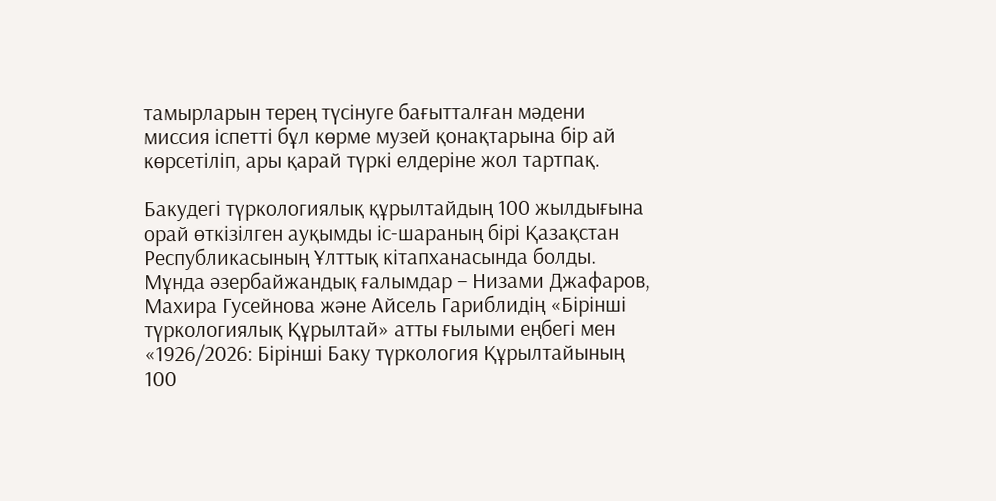тамырларын терең түсінуге бағытталған мәдени миссия іспетті бұл көрме музей қонақтарына бір ай көрсетіліп, ары қарай түркі елдеріне жол тартпақ.

Бакудегі түркологиялық құрылтайдың 100 жылдығына орай өткізілген ауқымды іс-шараның бірі Қазақстан Республикасының Ұлттық кітапханасында болды. Мұнда әзербайжандық ғалымдар – Низами Джафаров, Махира Гусейнова және Айсель Гариблидің «Бірінші түркологиялық Құрылтай» атты ғылыми еңбегі мен «1926/2026: Бірінші Баку түркология Құрылтайының 100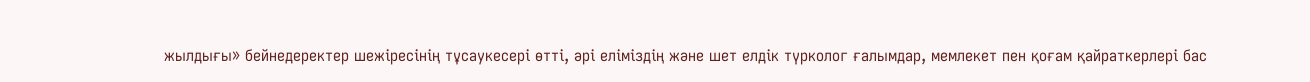жылдығы» бейнедеректер шежіресінің тұсаукесері өтті, әрі еліміздің және шет елдік түрколог ғалымдар, мемлекет пен қоғам қайраткерлері бас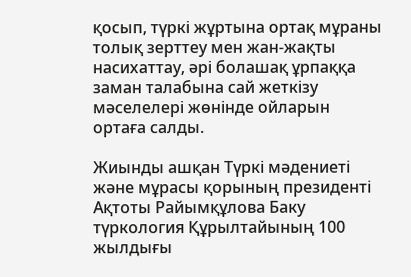қосып, түркі жұртына ортақ мұраны толық зерттеу мен жан-жақты насихаттау, әрі болашақ ұрпаққа заман талабына сай жеткізу мәселелері жөнінде ойларын ортаға салды.

Жиынды ашқан Түркі мәдениеті және мұрасы қорының президенті Ақтоты Райымқұлова Баку түркология Құрылтайының 100 жылдығы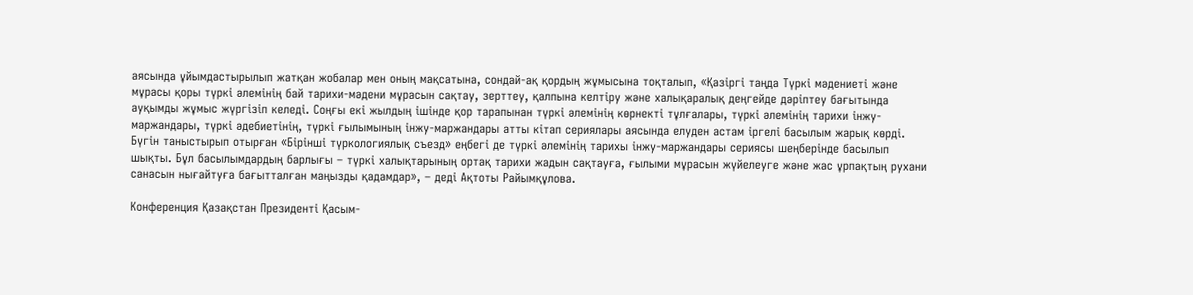аясында ұйымдастырылып жатқан жобалар мен оның мақсатына, сондай-ақ қордың жұмысына тоқталып, «Қазіргі таңда Түркі мәдениеті және мұрасы қоры түркі әлемінің бай тарихи-мәдени мұрасын сақтау, зерттеу, қалпына келтіру және халықаралық деңгейде дәріптеу бағытында ауқымды жұмыс жүргізіп келеді. Соңғы екі жылдың ішінде қор тарапынан түркі әлемінің көрнекті тұлғалары, түркі әлемінің тарихи інжу-маржандары, түркі әдебиетінің, түркі ғылымының інжу-маржандары атты кітап сериялары аясында елуден астам іргелі басылым жарық көрді. Бүгін таныстырып отырған «Бірінші түркологиялық съезд» еңбегі де түркі әлемінің тарихы інжу-маржандары сериясы шеңберінде басылып шықты. Бұл басылымдардың барлығы – түркі халықтарының ортақ тарихи жадын сақтауға, ғылыми мұрасын жүйелеуге және жас ұрпақтың рухани санасын нығайтуға бағытталған маңызды қадамдар», – деді Ақтоты Райымқұлова.

Конференция Қазақстан Президенті Қасым-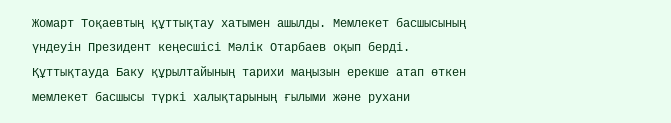Жомарт Тоқаевтың құттықтау хатымен ашылды. Мемлекет басшысының үндеуін Президент кеңесшісі Мәлік Отарбаев оқып берді. Құттықтауда Баку құрылтайының тарихи маңызын ерекше атап өткен мемлекет басшысы түркі халықтарының ғылыми және рухани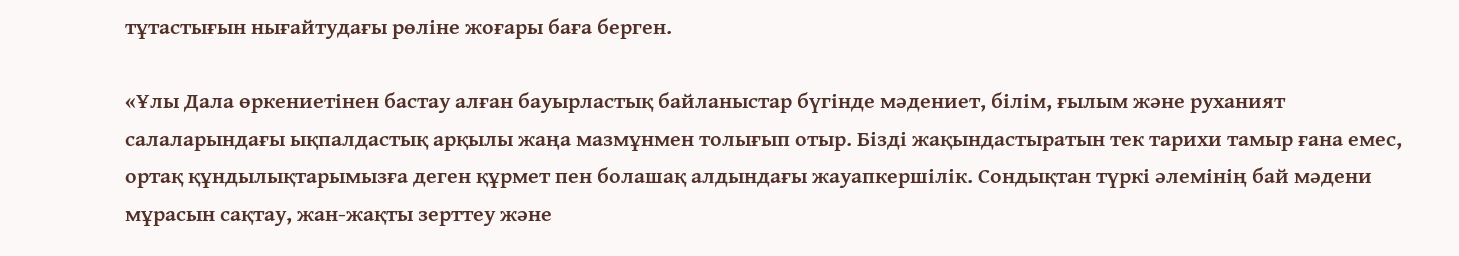тұтастығын нығайтудағы рөліне жоғары баға берген.

«Ұлы Дала өркениетінен бастау алған бауырластық байланыстар бүгінде мәдениет, білім, ғылым және руханият салаларындағы ықпалдастық арқылы жаңа мазмұнмен толығып отыр. Бізді жақындастыратын тек тарихи тамыр ғана емес, ортақ құндылықтарымызға деген құрмет пен болашақ алдындағы жауапкершілік. Сондықтан түркі әлемінің бай мәдени мұрасын сақтау, жан-жақты зерттеу және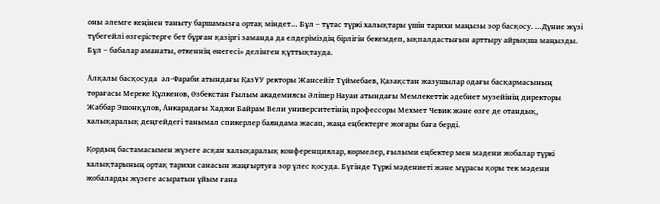оны әлемге кеңінен таныту баршамызға ортақ міндет… Бұл – тұтас түркі халықтары үшін тарихи маңызы зор басқосу. …Дүние жүзі түбегейлі өзгерістерге бет бұрған қазіргі заманда да елдеріміздің бірлігін бекемдеп, ықпалдастығын арттыру айрықша маңызды. Бұл – бабалар аманаты, өткеннің өнегесі» делінген құттықтауда.

Алқалы басқосуда  әл-Фараби атындағы ҚазҰУ ректоры Жансейіт Түймебаев, Қазақстан жазушылар одағы басқармасының төрағасы Мереке Құлкенов, Өзбекстан Ғылым академиясы Әлішер Науаи атындағы Мемлекеттік әдебиет музейінің директоры Жаббар Эшонқұлов, Анкарадағы Хаджи Байрам Вели университетінің профессоры Мехмет Чевик және өзге де отандық, халықаралық деңгейдегі танымал спикерлер баяндама жасап, жаңа еңбектерге жоғары баға берді.

Қордың бастамасымен жүзеге асқан халықаралық конференциялар, көрмелер, ғылыми еңбектер мен мәдени жобалар түркі халықтарының ортақ тарихи санасын жаңғыртуға зор үлес қосуда. Бүгінде Түркі мәдениеті және мұрасы қоры тек мәдени жобаларды жүзеге асыратын ұйым ғана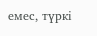емес, түркі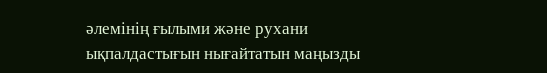әлемінің ғылыми және рухани ықпалдастығын нығайтатын маңызды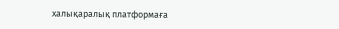халықаралық платформаға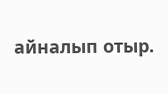айналып отыр.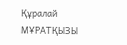Құралай МҰРАТҚЫЗЫ